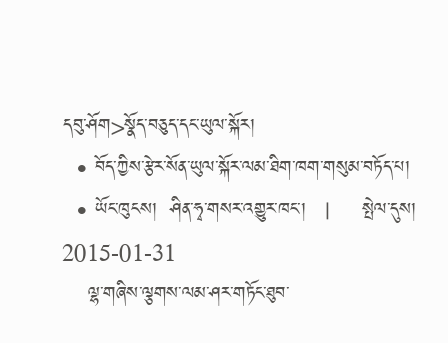དབུ་ཤོག>སྣོད་བཅུད་དང་ཡུལ་སྐོར།
  • བོད་ཀྱིས་རྩེར་སོན་ཡུལ་སྐོར་ལམ་ཐིག་ཁག་གསུམ་བཏོད་པ།
  • ཡོང་ཁུངས།  ཤིན་ཧྭ་གསར་འགྱུར་ཁང་།   |     སྤེལ་དུས།  2015-01-31
    ལྷ་གཞིས་ལྕགས་ལམ་ཤར་གཏོང་ཐུབ་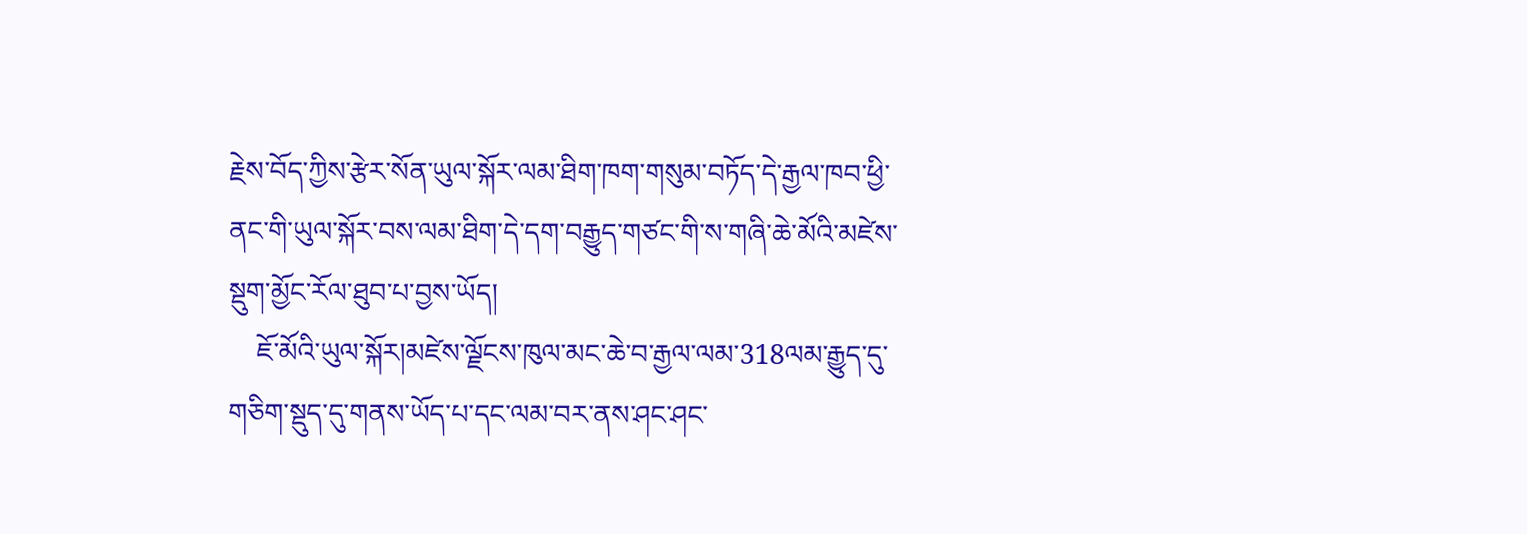རྗེས་བོད་ཀྱིས་རྩེར་སོན་ཡུལ་སྐོར་ལམ་ཐིག་ཁག་གསུམ་བཏོད་དེ་རྒྱལ་ཁབ་ཕྱི་ནང་གི་ཡུལ་སྐོར་བས་ལམ་ཐིག་དེ་དག་བརྒྱུད་གཙང་གི་ས་གཞི་ཆེ་མོའི་མཛེས་སྡུག་མྱོང་རོལ་ཐུབ་པ་བྱས་ཡོད།
    ཇོ་མོའི་ཡུལ་སྐོར།མཛེས་ལྗོངས་ཁུལ་མང་ཆེ་བ་རྒྱལ་ལམ་318ལམ་རྒྱུད་དུ་གཅིག་སྡུད་དུ་གནས་ཡོད་པ་དང་ལམ་བར་ནས་ཤང་ཤང་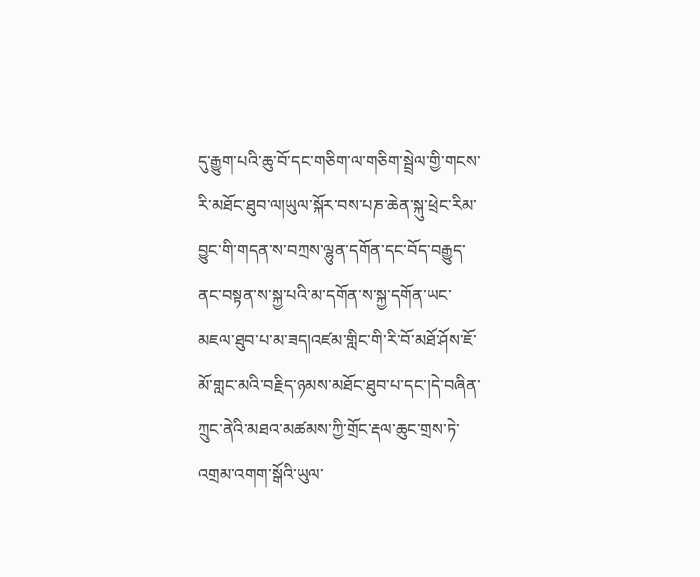དུ་རྒྱུག་པའི་ཆུ་བོ་དང་གཅིག་ལ་གཅིག་སྦྲེལ་གྱི་གངས་རི་མཐོང་ཐུབ་ལ།ཡུལ་སྐོར་བས་པཎ་ཆེན་སྐུ་ཕྲེང་རིམ་བྱུང་གི་གདན་ས་བཀྲས་ལྷུན་དགོན་དང་བོད་བརྒྱུད་ནང་བསྟན་ས་སྐྱ་པའི་མ་དགོན་ས་སྐྱ་དགོན་ཡང་མཇལ་ཐུབ་པ་མ་ཟད།འཛམ་གླིང་གི་རི་བོ་མཐོ་ཤོས་ཇོ་མོ་གླང་མའི་བརྗིད་ཉམས་མཐོང་ཐུབ་པ་དང་།དེ་བཞིན་ཀྲུང་ནེའི་མཐའ་མཚམས་ཀྱི་གྲོང་རྡལ་ཆུང་གྲས་ཏེ་འགྲམ་འགག་སྒོའི་ཡུལ་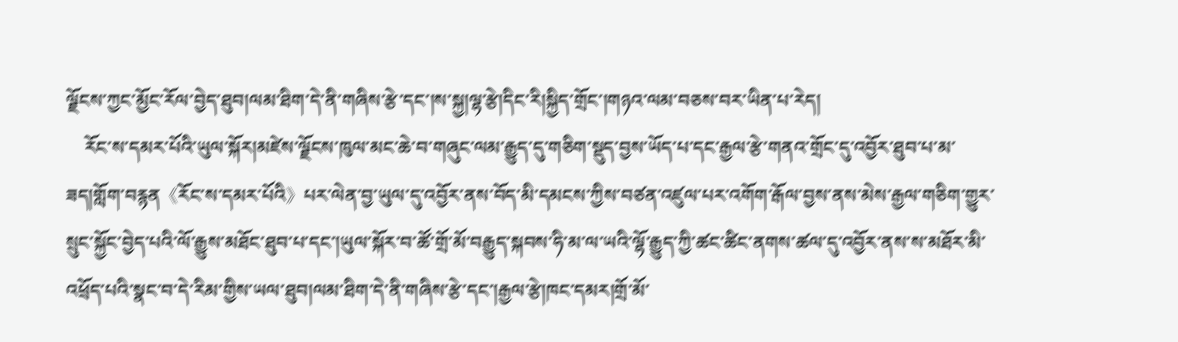ལྗོངས་ཀྱང་མྱོང་རོལ་བྱེད་ཐུབ།ལམ་ཐིག་དེ་ནི་གཞིས་རྩེ་དང་།ས་སྐྱ།ལྷ་རྩེ།དིང་རི།སྐྱིད་གྲོང་།གཉའ་ལམ་བཅས་བར་ཡིན་པ་རེད།
    རོང་ས་དམར་པོའི་ཡུལ་སྐོར།མཛེས་ལྗོངས་ཁུལ་མང་ཆེ་བ་གཞུང་ལམ་རྒྱུད་དུ་གཅིག་སྡུད་བྱས་ཡོད་པ་དང་རྒྱལ་རྩེ་གནའ་གྲོང་དུ་འབྱོར་ཐུབ་པ་མ་ཟད།གློག་བརྙན《རོང་ས་དམར་པོའི》པར་ལེན་བྱ་ཡུལ་དུ་འབྱོར་ནས་བོད་མི་དམངས་ཀྱིས་བཙན་འཛུལ་པར་འགོག་རྒོལ་བྱས་ནས་མེས་རྒྱལ་གཅིག་གྱུར་སྲུང་སྐྱོང་བྱེད་པའི་ལོ་རྒྱུས་མཐོང་ཐུབ་པ་དང་།ཡུལ་སྐོར་བ་ཚོ་གྲོ་མོ་བརྒྱུད་སྐབས་ཧི་མ་ལ་ཡའི་ལྷོ་རྒྱུད་ཀྱི་ཚང་ཚིང་ནགས་ཚལ་དུ་འབྱོར་ནས་ས་མཐོར་མི་འཕྲོད་པའི་སྣང་བ་དེ་རིམ་གྱིས་ཡལ་ཐུབ།ལམ་ཐིག་དེ་ནི་གཞིས་རྩེ་དང་།རྒྱལ་རྩེ།ཁང་དམར།གྲོ་མོ་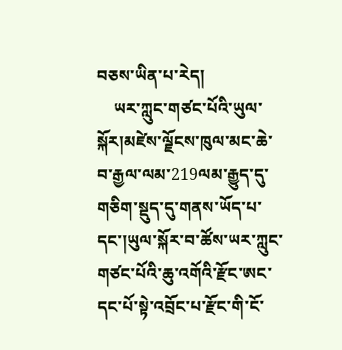བཅས་ཡིན་པ་རེད།
    ཡར་ཀླུང་གཙང་པོའི་ཡུལ་སྐོར།མཛེས་ལྗོངས་ཁུལ་མང་ཆེ་བ་རྒྱལ་ལམ་219ལམ་རྒྱུད་དུ་གཅིག་སྡུད་དུ་གནས་ཡོད་པ་དང་།ཡུལ་སྐོར་བ་ཚོས་ཡར་ཀླུང་གཙང་པོའི་ཆུ་འགོའི་རྫོང་ཨང་དང་པོ་སྟེ་འབྲོང་པ་རྫོང་གི་ངོ་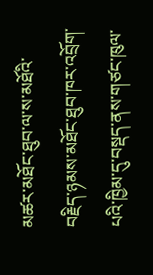མཚར་མཐོང་ཐུབ་ལ་ས་མཐོའི་བརྗིད་ཉམས་མཐོང་ཐུབ་ཁར་འབྲོག་པའི་ཁྱིམ་དུ་བསྡད་ནས་གཙང་ཁུལ་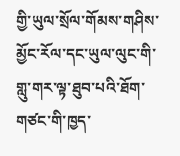གྱི་ཡུལ་སྲོལ་གོམས་གཤིས་མྱོང་རོལ་དང་ཡུལ་ལུང་གི་གླུ་གར་ལྟ་ཐུབ་པའི་ཐོག་གཙང་གི་ཁྱད་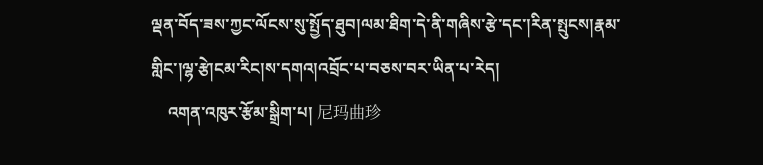ལྡན་བོད་ཟས་ཀྱང་ལོངས་སུ་སྤྱོད་ཐུབ།ལམ་ཐིག་དེ་ནི་གཞིས་རྩེ་དང་།རིན་སྤུངས།རྣམ་གླིང་།ལྷ་རྩེ།ངམ་རིང།ས་དགའ།འབྲོང་པ་བཅས་བར་ཡིན་པ་རེད།
    འགན་འཁུར་རྩོམ་སྒྲིག་པ། 尼玛曲珍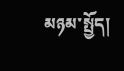མཉམ་སྤྱོད།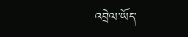འབྲེལ་ཡོད་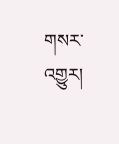གསར་འགྱུར།